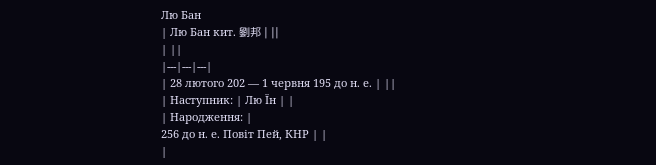Лю Бан
| Лю Бан кит. 劉邦 | ||
| ||
|---|---|---|
| 28 лютого 202 — 1 червня 195 до н. е. | ||
| Наступник: | Лю Їн | |
| Народження: |
256 до н. е. Повіт Пей, КНР | |
|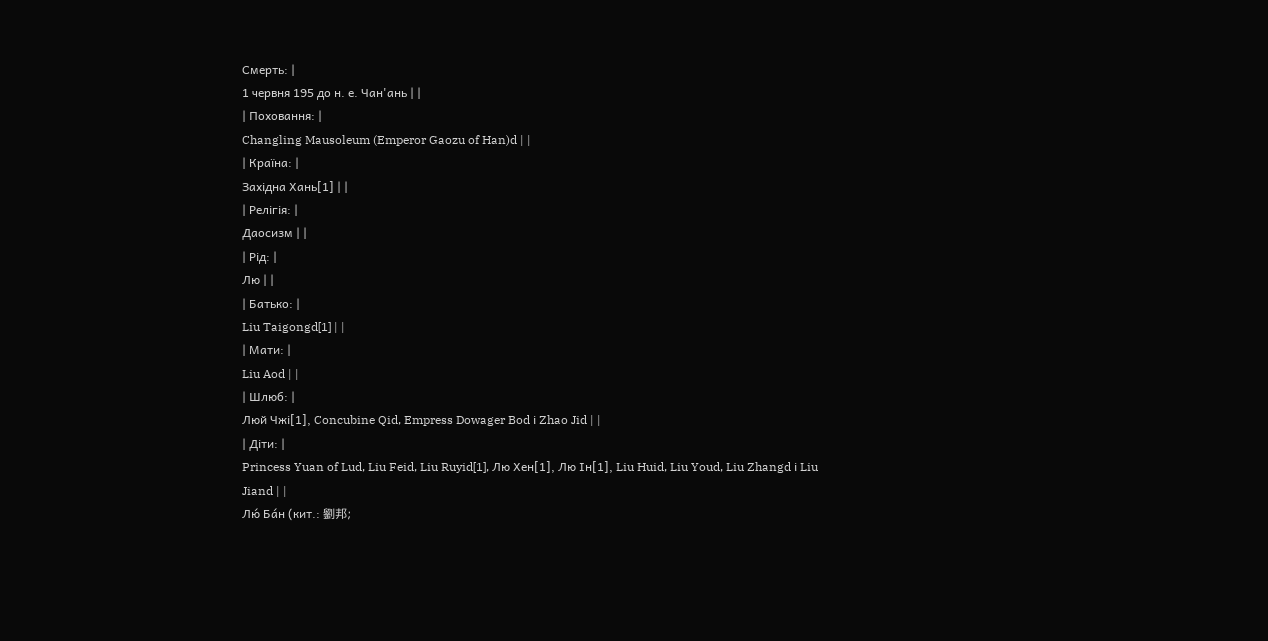Смерть: |
1 червня 195 до н. е. Чан'ань | |
| Поховання: |
Changling Mausoleum (Emperor Gaozu of Han)d | |
| Країна: |
Західна Хань[1] | |
| Релігія: |
Даосизм | |
| Рід: |
Лю | |
| Батько: |
Liu Taigongd[1] | |
| Мати: |
Liu Aod | |
| Шлюб: |
Люй Чжі[1], Concubine Qid, Empress Dowager Bod і Zhao Jid | |
| Діти: |
Princess Yuan of Lud, Liu Feid, Liu Ruyid[1], Лю Хен[1], Лю Ін[1], Liu Huid, Liu Youd, Liu Zhangd і Liu Jiand | |
Лю́ Ба́н (кит.: 劉邦;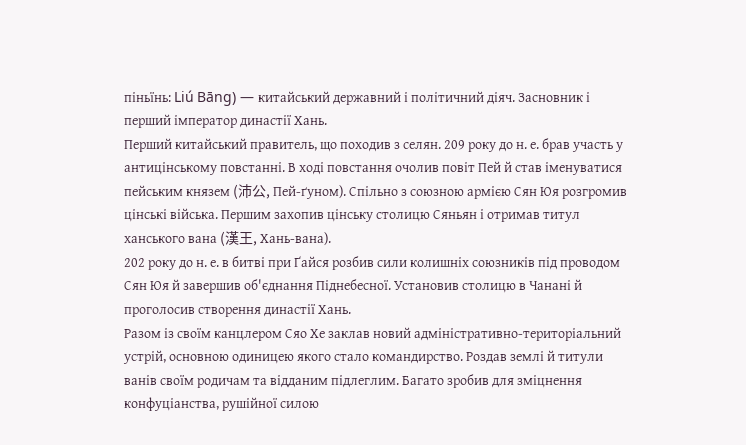піньїнь: Liú Bāng) — китайський державний і політичний діяч. Засновник і перший імператор династії Хань.
Перший китайський правитель, що походив з селян. 209 року до н. е. брав участь у антицінському повстанні. В ході повстання очолив повіт Пей й став іменуватися пейським князем (沛公, Пей-ґуном). Спільно з союзною армією Сян Юя розгромив цінські війська. Першим захопив цінську столицю Сяньян і отримав титул ханського вана (漢王, Хань-вана).
202 року до н. е. в битві при Ґайся розбив сили колишніх союзників під проводом Сян Юя й завершив об'єднання Піднебесної. Установив столицю в Чанані й проголосив створення династії Хань.
Разом із своїм канцлером Сяо Хе заклав новий адміністративно-територіальний устрій, основною одиницею якого стало командирство. Роздав землі й титули ванів своїм родичам та відданим підлеглим. Багато зробив для зміцнення конфуціанства, рушійної силою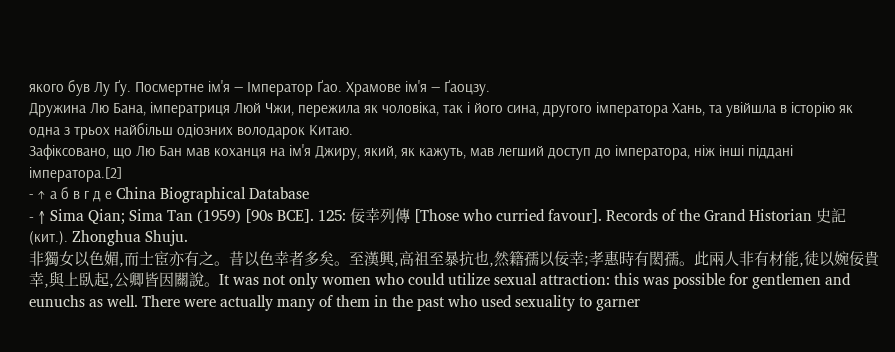якого був Лу Ґу. Посмертне ім'я — Імператор Ґао. Храмове ім'я — Ґаоцзу.
Дружина Лю Бана, імператриця Люй Чжи, пережила як чоловіка, так і його сина, другого імператора Хань, та увійшла в історію як одна з трьох найбільш одіозних володарок Китаю.
Зафіксовано, що Лю Бан мав коханця на ім'я Джиру, який, як кажуть, мав легший доступ до імператора, ніж інші піддані імператора.[2]
- ↑ а б в г д е China Biographical Database
- ↑ Sima Qian; Sima Tan (1959) [90s BCE]. 125: 佞幸列傳 [Those who curried favour]. Records of the Grand Historian 史記 (кит.). Zhonghua Shuju.
非獨女以色媚,而士宦亦有之。昔以色幸者多矣。至漢興,高祖至暴抗也,然籍孺以佞幸;孝惠時有閎孺。此兩人非有材能,徒以婉佞貴幸,與上臥起,公卿皆因關說。It was not only women who could utilize sexual attraction: this was possible for gentlemen and eunuchs as well. There were actually many of them in the past who used sexuality to garner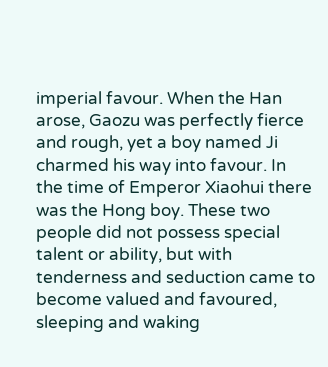imperial favour. When the Han arose, Gaozu was perfectly fierce and rough, yet a boy named Ji charmed his way into favour. In the time of Emperor Xiaohui there was the Hong boy. These two people did not possess special talent or ability, but with tenderness and seduction came to become valued and favoured, sleeping and waking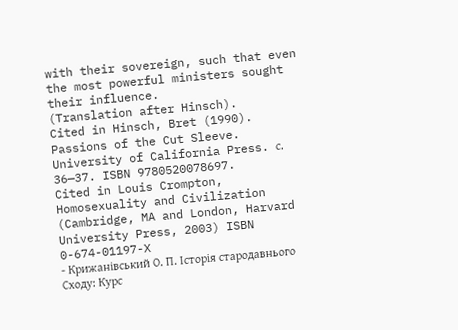with their sovereign, such that even the most powerful ministers sought their influence.
(Translation after Hinsch).
Cited in Hinsch, Bret (1990). Passions of the Cut Sleeve. University of California Press. с. 36—37. ISBN 9780520078697.
Cited in Louis Crompton, Homosexuality and Civilization (Cambridge, MA and London, Harvard University Press, 2003) ISBN 0-674-01197-X
- Крижанівський О. П. Історія стародавнього Сходу: Курс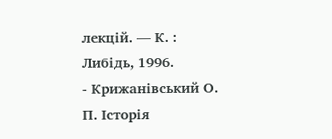лекцій. — К. : Либідь, 1996.
- Крижанівський О. П. Історія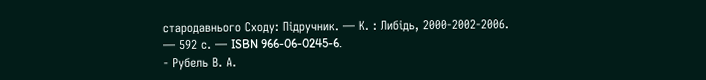стародавнього Сходу: Підручник. — К. : Либідь, 2000-2002-2006. — 592 с. — ISBN 966-06-0245-6.
- Рубель В. А.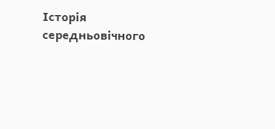Історія середньовічного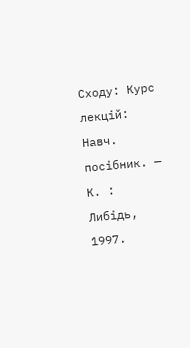Сходу: Курс лекцій: Навч. посібник. — К. : Либідь, 1997.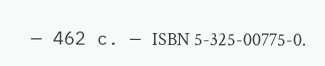— 462 с. — ISBN 5-325-00775-0.